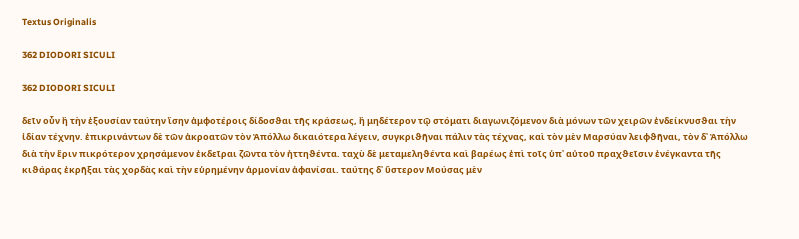Textus Originalis

362 DIODORI SICULI

362 DIODORI SICULI

δεῖν οὖν ἢ τὴν ἐξουσίαν ταύτην ἴσην ἀμφοτέροις δίδοσϑαι τῆς κράσεως, ἢ μηδέτερον τῷ στόματι διαγωνιζόμενον διὰ μόνων τῶν χειρῶν ἐνδείκνυσϑαι τὴν ἰδίαν τέχνην. ἐπικρινάντων δὲ τῶν ἀκροατῶν τὸν Ἀπόλλω δικαιότερα λέγειν, συγκριϑῆναι πάλιν τὰς τέχνας, καὶ τὸν μὲν Μαρσύαν λειφϑῆναι, τὸν δ᾽ Ἀπόλλω διὰ τὴν ἔριν πικρότερον χρησάμενον ἐκδεῖραι ζῶντα τὸν ἡττηϑέντα. ταχὺ δὲ μεταμεληϑέντα καὶ βαρέως ἐπὶ τοῖς ὑπ᾽ αὐτοῦ πραχϑεῖσιν ἐνέγκαντα τῆς κιϑάρας ἐκρῆξαι τὰς χορδὰς καὶ τὴν εὑρημένην ἁρμονίαν ἀφανίσαι. ταύτης δ᾽ ὕστερον Μούσας μὲν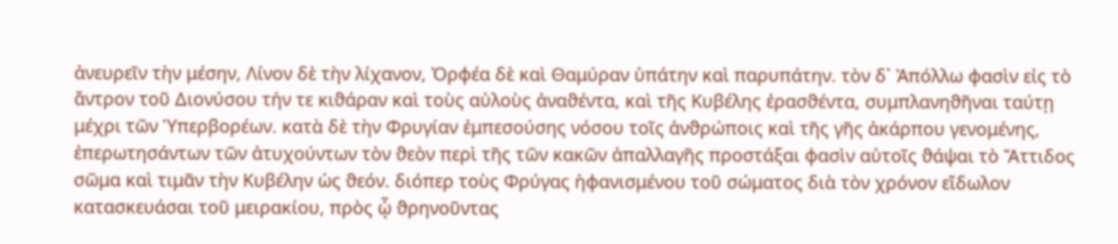ἀνευρεῖν τὴν μέσην, Λίνον δὲ τὴν λίχανον, Ὀρφέα δὲ καὶ Θαμύραν ὑπάτην καὶ παρυπάτην. τὸν δ᾽ Ἀπόλλω φασὶν εἰς τὸ ἄντρον τοῦ Διονύσου τήν τε κιϑάραν καὶ τοὺς αὐλοὺς ἀναϑέντα, καὶ τῆς Κυβέλης ἐρασϑέντα, συμπλανηϑῆναι ταύτῃ μέχρι τῶν Ὑπερβορέων. κατὰ δὲ τὴν Φρυγίαν ἐμπεσούσης νόσου τοῖς ἀνϑρώποις καὶ τῆς γῆς ἀκάρπου γενομένης, ἐπερωτησάντων τῶν ἀτυχούντων τὸν ϑεὸν περὶ τῆς τῶν κακῶν ἀπαλλαγῆς προστάξαι φασὶν αὐτοῖς ϑάψαι τὸ Ἄττιδος σῶμα καὶ τιμᾶν τὴν Κυβέλην ὡς ϑεόν. διόπερ τοὺς Φρύγας ἠφανισμένου τοῦ σώματος διὰ τὸν χρόνον εἴδωλον κατασκευάσαι τοῦ μειρακίου, πρὸς ᾧ ϑρηνοῦντας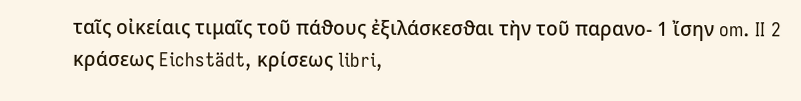ταῖς οἰκείαις τιμαῖς τοῦ πάϑους ἐξιλάσκεσϑαι τὴν τοῦ παρανο- 1 ἴσην om. II 2 κράσεως Eichstädt, κρίσεως libri,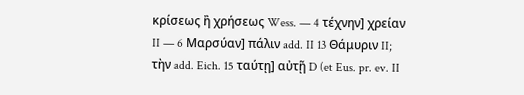κρίσεως ἢ χρήσεως Wess. — 4 τέχνην] χρείαν II — 6 Μαρσύαν] πάλιν add. II 13 Θάμυριν II; τὴν add. Eich. 15 ταύτῃ] αὐτῇ D (et Eus. pr. ev. II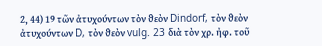2, 44) 19 τῶν ἀτυχούντων τὸν ϑεὸν Dindorf, τὸν ϑεὸν ἀτυχούντων D, τὸν ϑεὸν vulg. 23 διὰ τὸν χρ. ἠφ. τοῦ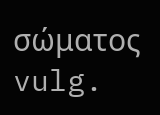σώματος vulg.